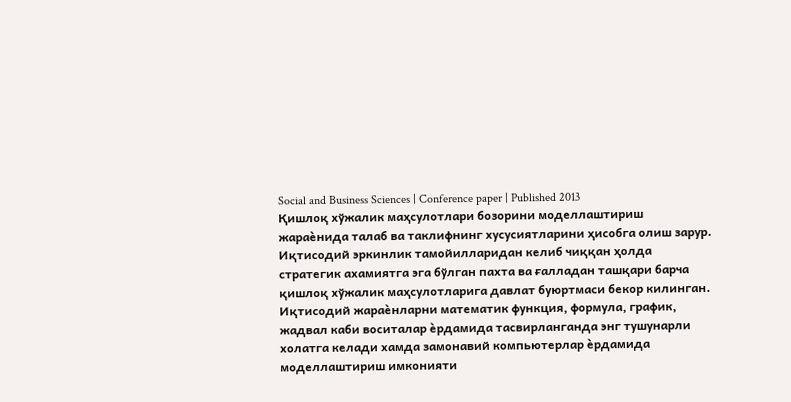Social and Business Sciences | Conference paper | Published 2013
Қишлоқ хўжалик маҳсулотлари бозорини моделлаштириш жараѐнида талаб ва таклифнинг хусусиятларини ҳисобга олиш зарур. Иқтисодий эркинлик тамойилларидан келиб чиққан ҳолда стратегик ахамиятга эга бўлган пахта ва ғалладан ташқари барча қишлоқ хўжалик маҳсулотларига давлат буюртмаси бекор килинган. Иқтисодий жараѐнларни математик функция, формула, график, жадвал каби воситалар ѐрдамида тасвирланганда энг тушунарли холатга келади хамда замонавий компьютерлар ѐрдамида моделлаштириш имконияти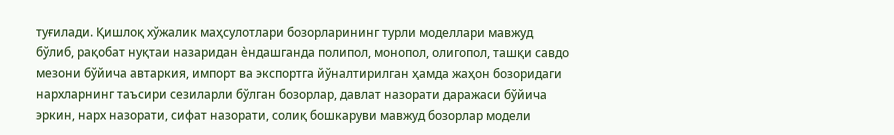туғилади. Қишлоқ хўжалик маҳсулотлари бозорларининг турли моделлари мавжуд бўлиб, рақобат нуқтаи назаридан ѐндашганда полипол, монопол, олигопол, ташқи савдо мезони бўйича автаркия, импорт ва экспортга йўналтирилган ҳамда жаҳон бозоридаги нархларнинг таъсири сезиларли бўлган бозорлар, давлат назорати даражаси бўйича эркин, нарх назорати, сифат назорати, солиқ бошкаруви мавжуд бозорлар модели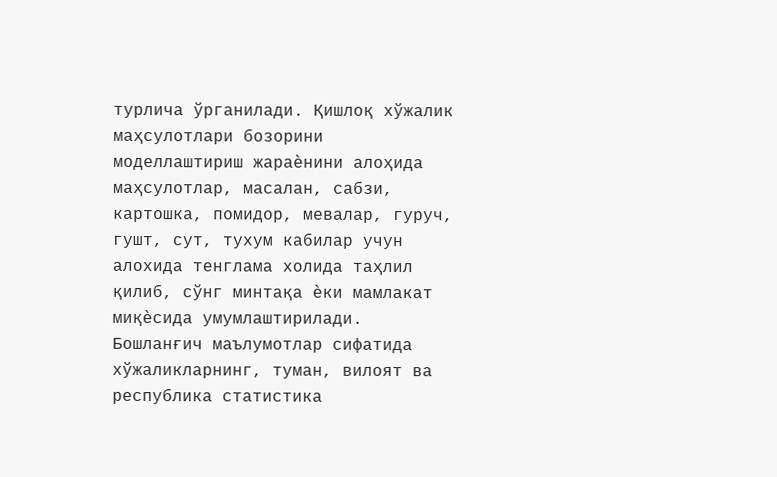турлича ўрганилади. Қишлоқ хўжалик маҳсулотлари бозорини моделлаштириш жараѐнини алоҳида маҳсулотлар, масалан, сабзи, картошка, помидор, мевалар, гуруч, гушт, сут, тухум кабилар учун алохида тенглама холида таҳлил қилиб, сўнг минтақа ѐки мамлакат миқѐсида умумлаштирилади. Бошланғич маълумотлар сифатида хўжаликларнинг, туман, вилоят ва республика статистика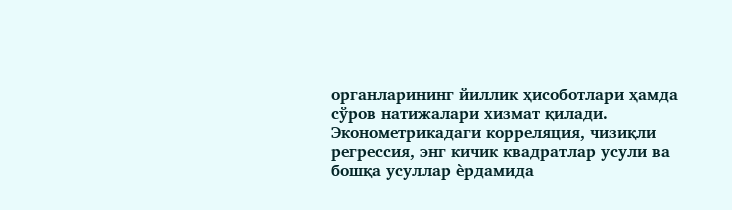органларининг йиллик ҳисоботлари ҳамда сўров натижалари хизмат қилади. Эконометрикадаги корреляция, чизиқли регрессия, энг кичик квадратлар усули ва бошқа усуллар ѐрдамида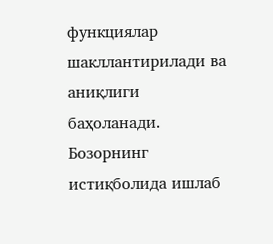функциялар шакллантирилади ва аниқлиги баҳоланади. Бозорнинг истиқболида ишлаб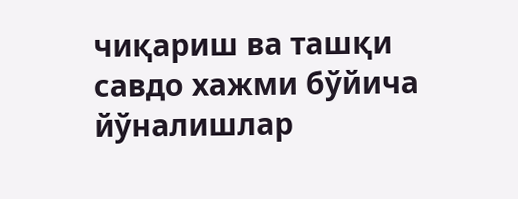чиқариш ва ташқи савдо хажми бўйича йўналишлар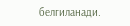белгиланади.